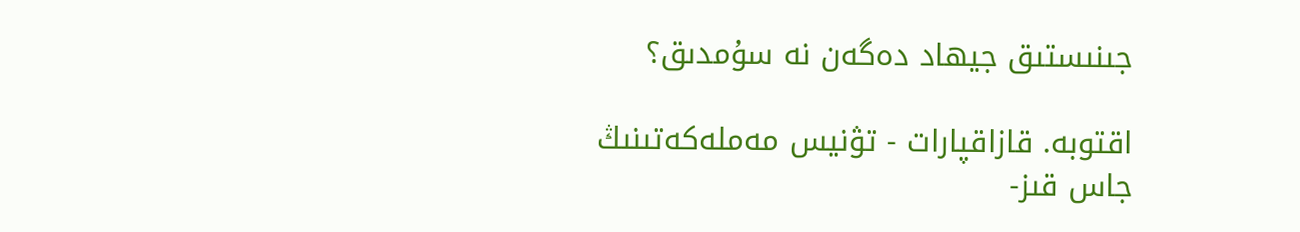جىنىستىق جيھاد دەگەن نە سۇمدىق؟

اقتوبە. قازاقپارات - تۋنيس مەملەكەتىنىڭ جاس قىز-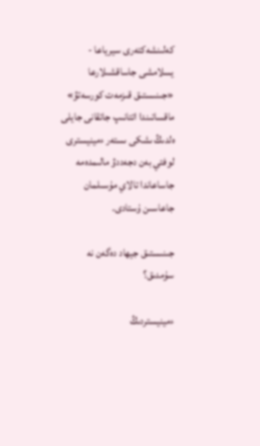كەلىنشەكتەرى سيرياعا - يسلامشى جاساقشىلارعا «جىنىستىق قىزمەت كورسەتۋ» ماقساتىندا اتتانىپ جاتقانى جايلى ەلدىڭ ىشكى ىستەر ءمينيسترى لوفتي بەن دجەددۋ مالىمدەمە جاساعاندا تالاي مۇسىلمان جاعاسىن ۇستادى.

جىنىستىق جيھاد دەگەن نە سۇمدىق؟

ءمينيستردىڭ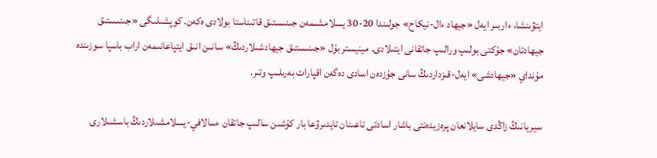ايتۋىنشا، ءاربىر ايەل «جيھاد ءال-نيكاح» جولىندا 20-30 يسلامشىمەن جىنىستىق قاتىناستا بولادى ەكەن. كوپشىلىگى «جىنىستىق جيھادتان» جۇكتى بولىپ ورالىپ جاتقانى ايتىلادى. مينيستر بۇل «جىنىستىق جيھادشىلاردىڭ» سانىن انىق ايتپاعانىمەن اراب باسپا سوزىندە مۇنداي «جيھادشى» ايەل-قىزداردىڭ سانى جۇزدەن اسادى دەگەن اقپارات بەرىلىپ وتىر.

سيريانىڭ زاڭدى سايلانعان پرەزيدەنتى باشار اسادتى تاعىنان تايدىرۋعا بار كۇشىن سالىپ جاتقان ءسالافي-يسلامشىلاردىڭ باسشىلارى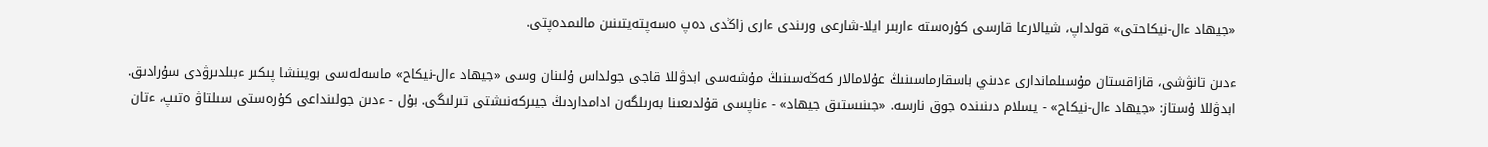«جيھاد ءال-نيكاحتى» قولداپ، شيالارعا قارسى كۇرەستە ءاربىر ايلا-شارعى ورىندى ءارى زاڭدى دەپ ەسەپتەيتىنىن مالىمدەپتى.

ءدىن تانۋشى، قازاقستان مۇسىلماندارى ءدىني باسقارماسىنىڭ عۇلامالار كەڭەسىنىڭ مۇشەسى ابدۋللا قاجى جولداس ۇلىنان وسى «جيھاد ءال-نيكاح» ماسەلەسى بويىنشا پىكىر ءبىلدىرۋدى سۇرادىق. ابدۋللا ۇستاز: «جيھاد ءال-نيكاح» - يسلام دىنىندە جوق نارسە. «جىنىستىق جيھاد» - ءناپسى قۇلدىعىنا بەرىلگەن ادامداردىڭ جيىركەنىشتى تىرلىگى. بۇل - ءدىن جولىنداعى كۇرەستى سىلتاۋ ەتىپ، ءتان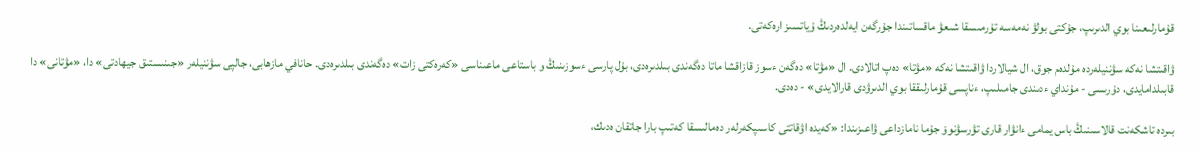قۇمارلىعىنا بوي الدىرىپ، جۇكتى بولۋ نەمەسە تۇرمىسقا شىعۋ ماقساتىندا جۇرگەن ايەلدەردىڭ ۇياتسىز ارەكەتى.

ۋاقىتشا نەكە سۋننيلەردە مۇلدەم جوق، ال شيالاردا ۋاقىتشا نەكە «مۋتا» دەپ اتالادى. ال «مۋتا» دەگەن ءسوز قازاقشا ماتا دەگەندى بىلدىرەدى، بۇل پارسى ءسوزىنىڭ و باستاعى ماعىناسى «كەرەكتى زات» دەگەندى بىلدىرەدى. حانافي مازھابى، جالپى سۋننيلەر «جىنىستىق جيھادتى» دا، «مۋتانى» دا قابىلدامايدى، دۇرىسى - مۇنداي ءدىندى جامىلىپ، ءناپسى قۇمارلىققا بوي الدىرۋدى قارالايدى» - دەدى.

بىردە تاشكەنت قالاسىنىڭ باس يمامى ءانۋار قارى تۋرسۋنوۆ جۇما نامازداعى ۋاعىزىندا: «كەيدە اۋقاتتى كاسىپكەرلەر دەمالىسقا كەتىپ بارا جاتقان ەدىك،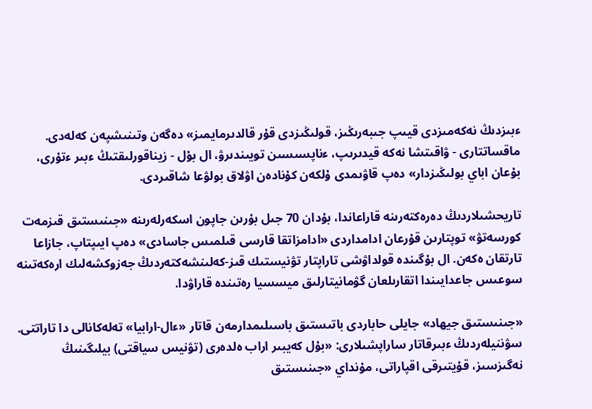ءبىزدىڭ نەكەمىزدى قيىپ جىبەرىڭىز، قولىڭىزدى قۇر قالدىرمايمىز» دەگەن وتىنىشپەن كەلەدى. ماقساتتارى - ۋاقىتشا نەكە قيدىرىپ، ءناپسىسىن تويىندىرۋ، ال بۇل - زيناقورلىقتىڭ ءبىر ءتۇرى، بۇعان اباي بولىڭىزدار» دەپ قاۋىمدى ۇلكەن كۇنادەن اۋلاق بولۋعا شاقىردى.

تاريحشىلاردىڭ دەرەكتەرىنە قاراعاندا، بۇدان 70 جىل بۇرىن جاپون اسكەرلەرىنە «جىنىستىق قىزمەت كورسەتۋ» توپتارىن قۇرعان ادامداردى «ادامزاتقا قارسى قىلمىس جاسادى» دەپ ايىپتاپ، جازاعا تارتقان ەكەن. ال بۇگىندە قولداۋشى تاراپتار تۋنيستىك قىز-كەلىنشەكتەردىڭ جەزوكشەلىك ارەكەتىنە سوعىس جاعدايىندا اتقارىلعان گۋمانيتارلىق ميسسيا رەتىندە قاراۋدا.

«جىنىستىق جيھاد» جايلى حاباردى باتىستىق باسىلىمدارمەن قاتار «ءال-ارابيا» تەلەكانالى دا تاراتتى. سۋننيلەردىڭ ءبىرقاتار ساراپشىلارى: «بۇل كەيبىر اراب ەلدەرى (تۋنيس سياقتى) بيلىگىنىڭ نەگىزسىز، قۇيتىرقى اقپاراتى، مۇنداي «جىنىستىق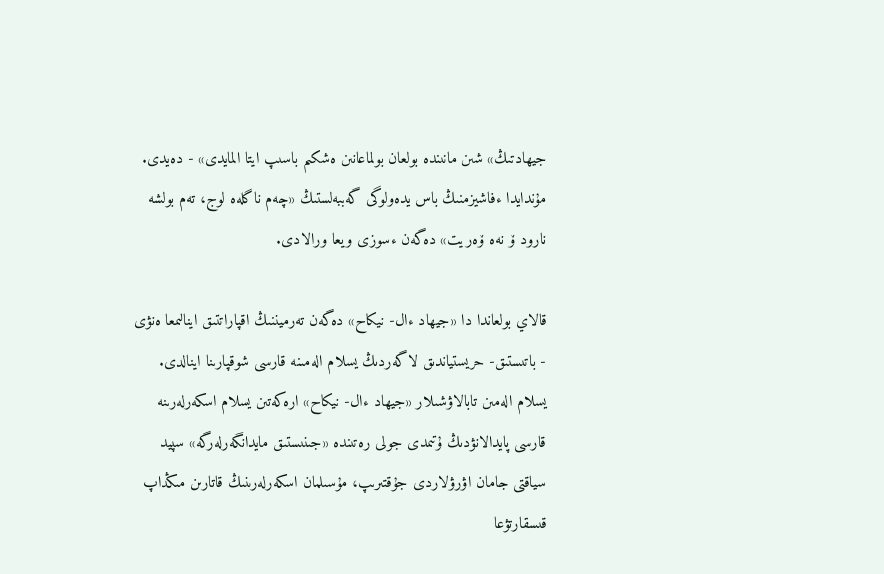جيھادتىڭ» شىن مانىندە بولعان بولماعانىن ەشكىم باسىپ ايتا المايدى» - دەيدى. مۇندايدا ءفاشيزمنىڭ باس يدەولوگى گەببەلستىڭ «چەم ناگلەە لوج، تەم بولشە نارود ۆ نەە ۆەريت» دەگەن ءسوزى ويعا ورالادى.

قالاي بولعاندا دا «جيھاد ءال- نيكاح» دەگەن تەرميننىڭ اقپاراتتىق اينالىمعا ەنۋى - باتىستىق- حريستياندىق لاگەردىڭ يسلام الەمىنە قارسى شوقپارىنا اينالدى. يسلام الەمىن تابالاۋشىلار «جيھاد ءال- نيكاح» ارەكەتىن يسلام اسكەرلەرىنە قارسى پايدالانۋدىڭ ۇتىمدى جولى رەتىندە «جىنىستىق مايدانگەرلەرگە» سپيد سياقتى جامان اۋرۋلاردى جۇقتىرىپ، مۇسىلمان اسكەرلەرىنىڭ قاتارىن مىڭداپ قىسقارتۋعا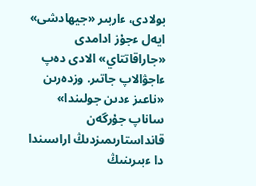بولادى، ءاربىر «جيھادشى» ايەل ءجۇز ادامدى «جاراقاتتاي» الادى دەپ ءاجۋالاپ جاتىر. وزدەرىن «ناعىز ءدىن جولىندا» ساناپ جۇرگەن قانداستارىمىزدىڭ اراسىندا دا ءبىرىنىڭ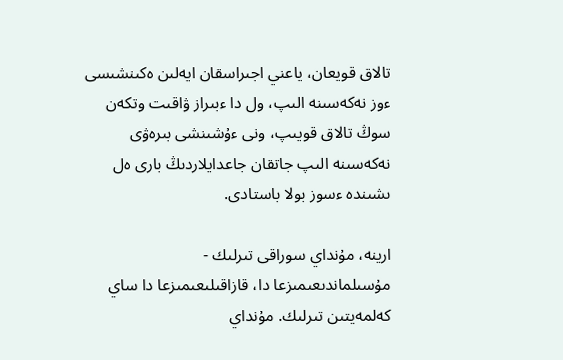تالاق قويعان، ياعني اجىراسقان ايەلىن ەكىنشىسى ءوز نەكەسىنە الىپ، ول دا ءبىراز ۋاقىت وتكەن سوڭ تالاق قويىپ، ونى ءۇشىنشى بىرەۋى نەكەسىنە الىپ جاتقان جاعدايلاردىڭ بارى ەل ىشىندە ءسوز بولا باستادى.

ارينە، مۇنداي سوراقى تىرلىك - مۇسىلماندىعىمىزعا دا، قازاقىلىعىمىزعا دا ساي كەلمەيتىن تىرلىك. مۇنداي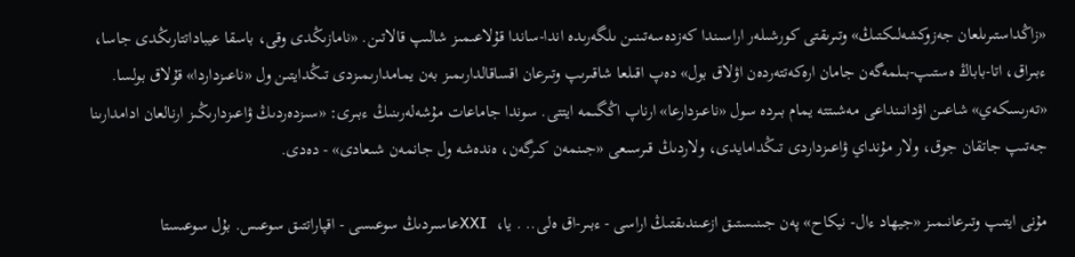«زاڭداستىرىلعان جەزوكشەلىكتىڭ» وتىرىقتى كورشىلەر اراسىندا كەزدەسەتىنىن ىلگەرىدە اندا-ساندا قۇلاعىمىز شالىپ قالاتىن. «نامازىڭدى وقى، باسقا عيباداتتارىڭدى جاسا، ءبىراق، اتا-باباڭ ەستىپ-بىلمەگەن جامان ارەكەتتەردەن اۋلاق بول» دەپ اقىلعا شاقىرىپ وتىرعان اقساقالدارىمىز بەن يمامدارىمىزدى تىڭدايتىن ول «ناعىزداردا» قۇلاق بولسا. «تەرىسكەي» شاعىن اۋدانىنداعى مەشىتتە يمام بىردە سول «ناعىزدارعا» ارناپ اڭگىمە ايتتى. سوندا جاماعات مۇشەلەرىنىڭ ءبىرى: «سىزدەردىڭ ۋاعىزدارىڭىز ارنالعان ادامدارىنا جەتىپ جاتقان جوق، ولار مۇنداي ۋاعىزداردى تىڭدامايدى، ولاردىڭ قىرسىعى «جىنمەن كىرگەن، ەندەشە ول جانمەن شىعادى» - دەدى.

مۇنى ايتىپ وتىرعانىمىز «جيھاد ءال- نيكاح» پەن جىنىستىق ازعىندىقتىڭ اراسى - ءبىر-اق ەلى.. . يا،  ХХІعاسىردىڭ سوعىسى - اقپاراتتىق سوعىس. بۇل سوعىستا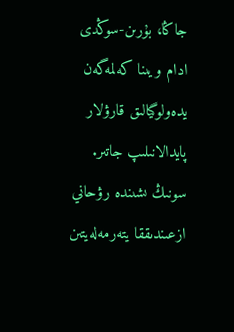جاڭا، بۇرىن-سوڭدى ادام ويىنا كەلمەگەن يدەولوگيالىق قارۋلار پايدالانىلىپ جاتىر. سونىڭ ىشىندە رۋحاني ازعىندىققا يتەرمەلەيتىن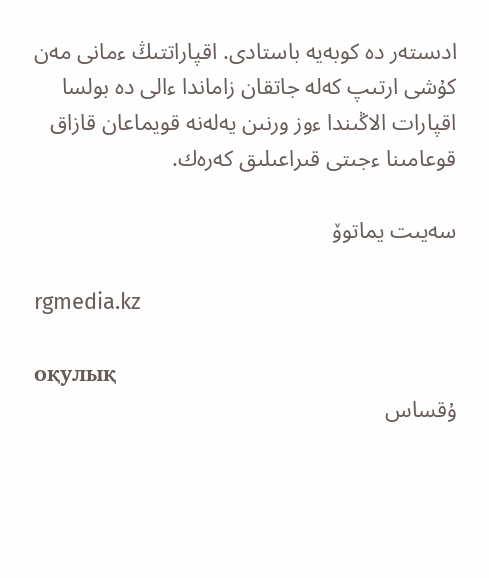ادىستەر دە كوبەيە باستادى. اقپاراتتىڭ ءمانى مەن كۇشى ارتىپ كەلە جاتقان زاماندا ءالى دە بولسا اقپارات الاڭىندا ءوز ورنىن يەلەنە قويماعان قازاق قوعامىنا ءجىتى قىراعىلىق كەرەك.

سەيىت يماتوۆ

rgmedia.kz

оқулық
ۇقساس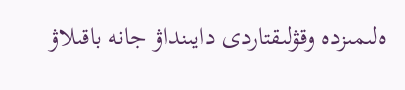ەلىمىزدە وقۋلىقتاردى دايىنداۋ جانە باقىلاۋ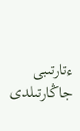ءتارتىبى جاڭارتىلدى